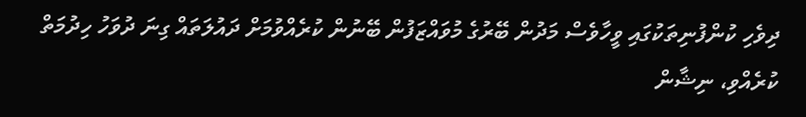ދިވެހި ކުންފުނިތަކުގައި ވީހާވެސް މަދުން ބޭރުގެ މުވައްޒަފުން ބޭނުން ކުރެއްވުމަށް ދައުލަތައް ގިނަ ދުވަހު ހިދުމަތް ކުރެއްވި، ނިޝާން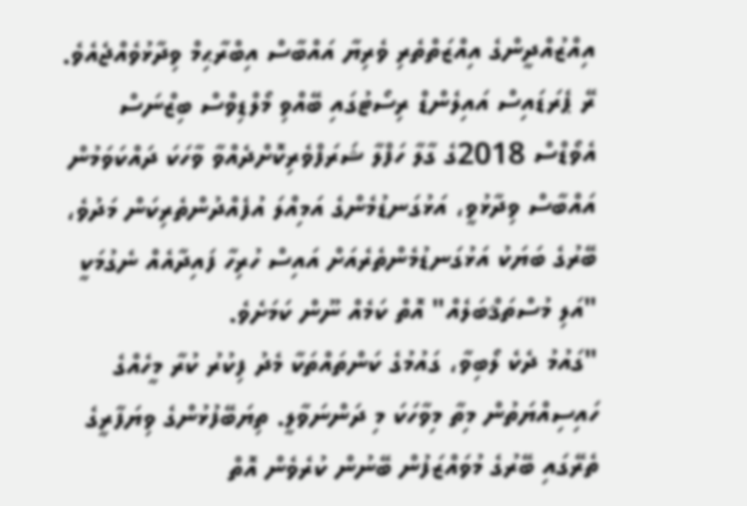އިއްޒުއްދީންގެ އިއްޒަތްތެރި ވެރިޔާ އައްބާސް އިބްރާޙިމް ވިދާޅުވެއްޖެއެވެ.
ރޭ ޕެރަޑައިސް އައިލެންޑް ރިސޯޓުގައި ބޭއްވި މޯލްޑިވްސް ބިޒްނަސް އެވޯޑްސް 2018ގެ ގާލާ ހަފްލާ ޝަރަފްވެރިކޮށްދެއްވާ ވާހަކަ ދައްކަވަމުން އައްބާސް ވިދާޅުވީ، އަޅުގަނޑުމެންގެ އަމިއްލަ އުފެއްދުންތެރިކަން މަދުވެ، ބޭރުގެ ބަޔަކު އަޅުގަނޑުމެންތެރެއަށް އައިސް ހުރިހާ ފައިދާއެއް ނެގުމަކީ "އަލި މުސްތަޤްބަލެއް" އޮތް ކަމެއް ނޫން ކަމަށެވެ.
"ގައުމު ދެކެ ލޯބިވާ، ގައުމުގެ ކަންތައްތަކާ މެދު ފިކުރު ކުރާ މީހެއްގެ ހައިސިއްޔަތުން މިތާ މިވާހަކަ މި ދަންނަވާލީ. ތިޔަބޭފުޅުންގެ ވިޔަފާރީގެ ތެރޭގައި ބޭރުގެ މުވައްޒަފުން ބޭނުން ކުރެވެން އޮތް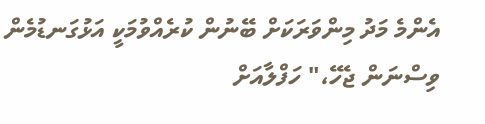އެންމެ މަދު މިންވަރަކަށް ބޭނުން ކުރެއްވުމަކީ އަޅުގަނޑުމެން ވިސްނަން ޖެހޭ،" ހަފްލާއަށް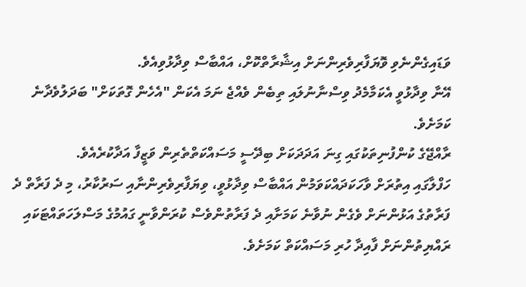ވަޑައިގެންނެވި ވޮޔަފާރިވެރިންނަށް އިޝާރާތްކޮށް، އައްބާސް ވިދާޅުވިއެވެ.
އޭނާ ވިދާޅުވީ އެކަމާމެދު ވިސްނާނުލައި ތިބެން ވެއްޖެ ނަމަ އެކަން "އެހެން ގޮތަކަށް" ބަދަލުވެދާނެ ކަމަށެވެ.
ރާއްޖޭގެ ކުންފުނިތަކުގައި ގިނަ އަދަދަކަށް ބިދޭސީ މަސައްކަތްތެރިން ވަޒީފާ އަދާކުރެއެވެ.
ހަފްލާގައި އިތުރަށް ވާހަކަދައްކަވަމުން އައްބާސް ވިދާޅުވީ، ވިޔަފާރިވެރިންނާއި ސަރުކާރު، މި ދެ ފަރާތް ދެ ފަރާތުގެ އަޅުންނަށް ވެގެން ނުވާނެ ކަމަށާއި ދެ ފަރާތުންވެސް ކުރަންވާނީ ގައުމުގެ މަސްލަހަތައްޓަކައި ރައްޔިތުންނަށް ފާއިދާ ހުރި މަސައްކަތް ކަމަށެވެ.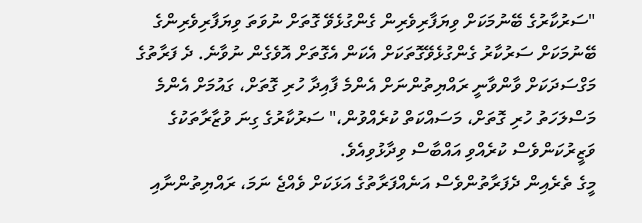"ސަރުކާރުގެ ބޭނުމަކަށް ވިޔަފާރިވެރިން ގެންގުޅެވޭ ގޮތަށް ނުވަތަ ވިޔަފާރިވެރިންގެ ބޭނުމަކަށް ސަރުކާރު ގެންގުޅެވޭގޮތަކަށް އެކަން އެގޮތަށް އޮވެގެން ނުވާނެ. ދެ ފަރާތުގެ މަގްސަދަކަށް ވާންވާނީ ރައްޔިތުންނަށް އެންމެ ފާއިދާ ހުރި ގޮތަށް، ގައުމަށް އެންމެ މަސްލަހަތު ހުރި ގޮތަށް، މަސައްކަތް ކުރެއްވުން،" ސަރުކާރުގެ ގިނަ ވުޒާރާތަކުގެ ވަޒީރުކަންވެސް ކުރެއްވި އައްބާސް ވިދާޅުވިއެވެ.
މީގެ ތެރެއިން ދެފަރާތުންވެސް އަނެއްފަރާތުގެ އަޅަކަށް ވެއްޖެ ނަމަ، ރައްޔިތުންނާއި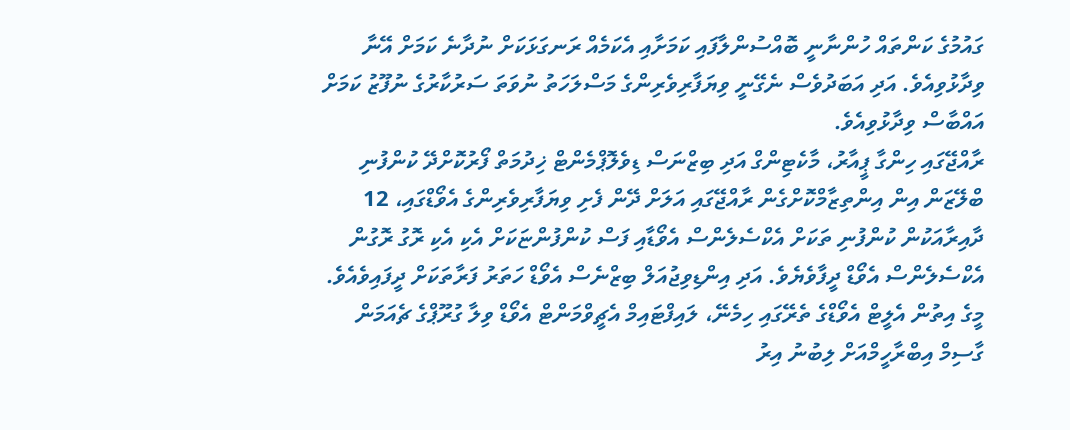ގައުމުގެ ކަންތައް ހުންނާނީ ބޮއްސުންލާފައި ކަމަށާއި އެކަމެއް ރަނގަޅަކަށް ނުދާނެ ކަމަށް އޭނާ ވިދާޅުވިއެވެ. އަދި އަބަދުވެސް ނެގޭނީ ވިޔަފާރިވެރިންގެ މަސްލަހަތު ނުވަތަ ސަރުކާރުގެ ނުފޫޒު ކަމަށް އައްބާސް ވިދާޅުވިއެވެ.
ރާއްޖޭގައި ހިންގާ ޕީއާރު، މާކެޓިންގް އަދި ބިޒްނަސް ޑިވެލޮޕްމެންޓް ޚިދުމަތް ފޯރުކޮށްދޭ ކުންފުނި ބްލޭޒަން އިން އިންތިޒާމްކޮށްގެން ރާއްޖޭގައި އަލަށް ދޭން ފެށި ވިޔަފާރިވެރިންގެ އެވޯޑްގައި، 12 ދާއިރާއަކުން ކުންފުނި ތަކަށް އެކްސެލެންސް އެވޯޑާއި ފަސް ކުންފުންޏަކަށް އެކި އެކި ރޮގު ރޮގުން އެކްސެލެންސް އެވޯޑް ދީފާވެޔެވެ. އަދި އިންޑިވިޖުއަލް ބިޒްނެސް އެވޯޑް ހަތަރު ފަރާތަކަށް ދީފައިވެއެވެ.
މީގެ އިތުން އެލީޓް އެވޯޑްގެ ތެރޭގައި ހިމެނޭ، ލައިފްޓައިމް އެޗީވްމަންޓް އެވޯޑް ވިލާ ގުރޫޕްގެ ޗެއަމަން ގާސިމް އިބްރާހީމްއަށް ލިބުނު އިރު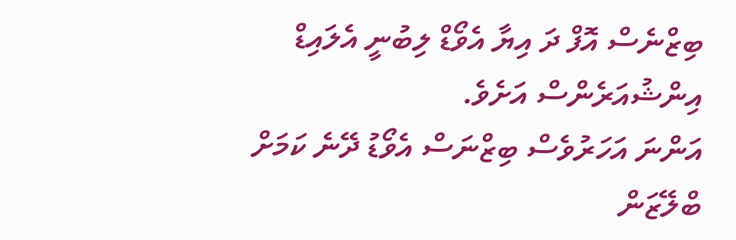ބިޒްނެސް އޮފް ދަ އިޔާ އެވޯޑް ލިބުނީ އެލައިޑް އިންޝުއަރެންސް އަށެވެ.
އަންނަ އަހަރުވެސް ބިޒްނަސް އެވޯޑު ދޭނެ ކަމަށް ބްލޭޒަން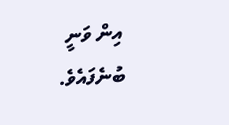އިން ވަނީ ބުނެފައެވެ.